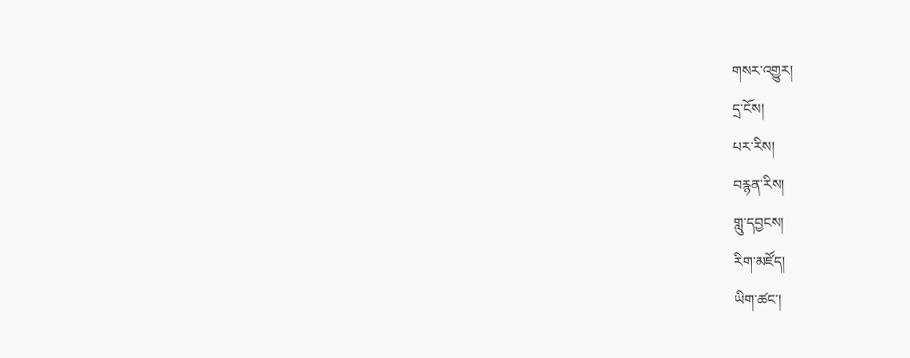གསར་འགྱུར།
དྲ་ངོས།
པར་རིས།
བརྙན་རིས།
གླུ་དབྱངས།
རིག་མཛོད།
ཡིག་ཚང་།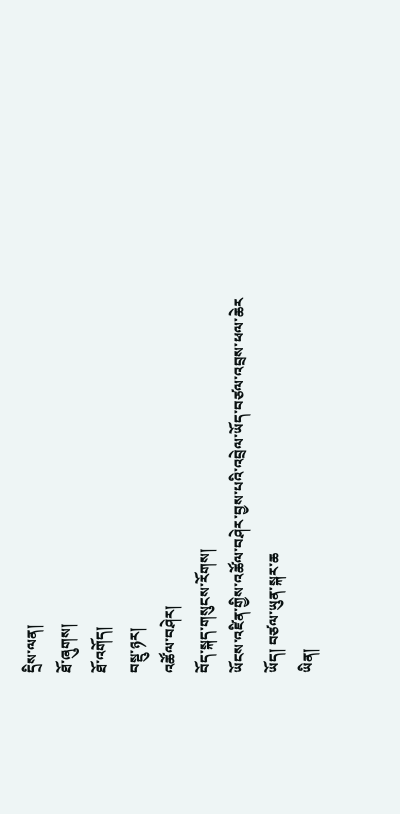དྲིས་ལན།
ཐོ་ཞུགས།
ཐོ་འགོད།
བསྡུ་ཉར།
འཚོལ་བཤེར།
བོད་སྐད་གསུངས་རོགས།
ཡོངས་འཛིན་གྱིས་འཚོལ་བཤེར་བྱས་པའི་འབྲེལ་ཡོད་བཙལ་འབྲས་ཕལ་ཆེར
ཡོད། བཙལ་ཡུན་སྐར་ཆ
ཡིན།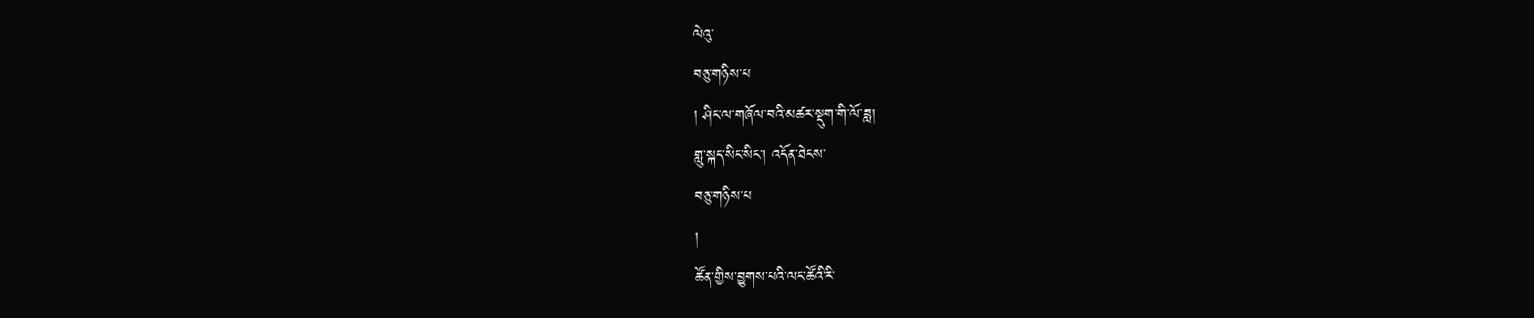ལེའུ་
བཅུ་གཉིས་པ
། ཤིང་ལ་གཞོལ་བའི་མཚར་སྡུག་གི་ལོ་ཟླ།
གླུ་སྐད་སིང་སིང་། འདོན་ཐེངས་
བཅུ་གཉིས་པ
།
ཚོན་གྱིས་བྱུགས་པའི་ལང་ཚོའི་རི་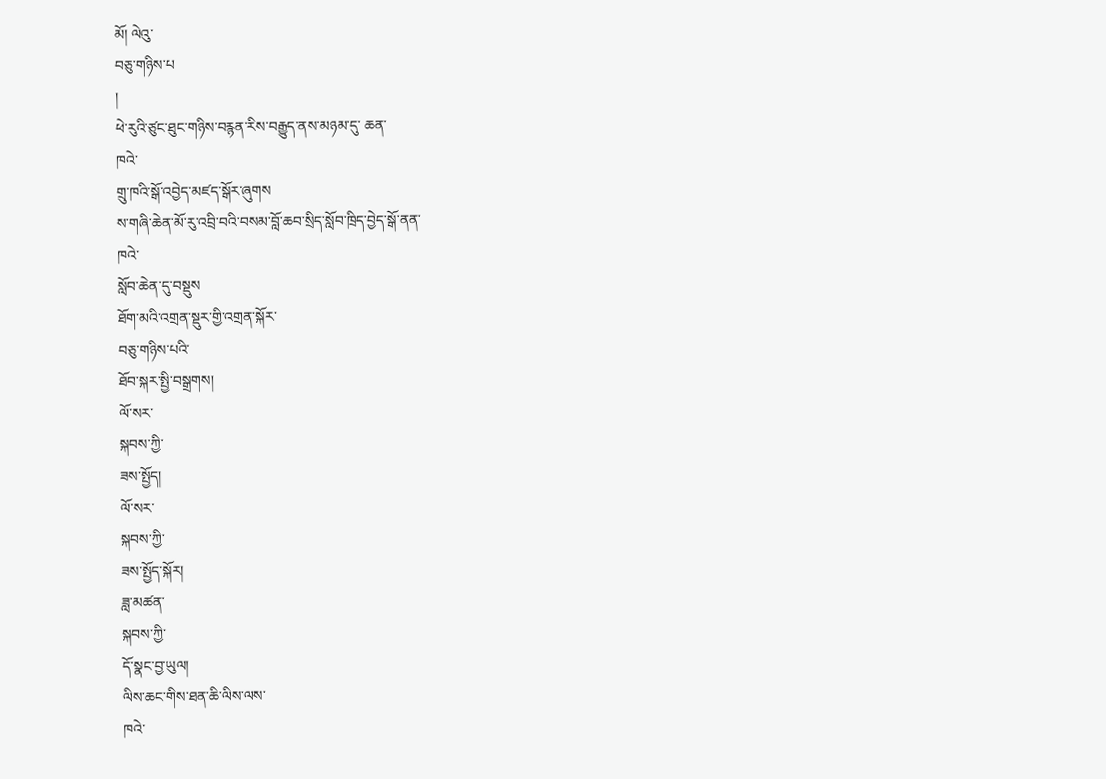མོ། ལེའུ་
བཅུ་གཉིས་པ
།
ཕེ་རུའི་ཙུང་ཐུང་གཉིས་བརྙན་རིས་བརྒྱུད་ནས་མཉམ་དུ་ ཆན་
ཁའེ་
གྲུ་ཁའི་སྒོ་འབྱེད་མཛད་སྒོར་ཞུགས
ས་གཞི་ཆེན་མོ་རུ་འབྲི་བའི་བསམ་བློ་ཆབ་སྲིད་སློབ་ཁྲིད་བྱེད་སྒོ་ནན་
ཁའེ་
སློབ་ཆེན་དུ་བསྡུས
ཐོག་མའི་འགྲན་སྡུར་གྱི་འགྲན་སྐོར་
བཅུ་གཉིས་པའི་
ཐོབ་སྐར་སྤྱི་བསྒྲགས།
ལོ་སར་
སྐབས་ཀྱི་
ཟས་སྤྱོད།
ལོ་སར་
སྐབས་ཀྱི་
ཟས་སྤྱོད་སྐོར།
ཟླ་མཚན་
སྐབས་ཀྱི་
དོ་སྣང་བྱ་ཡུལ།
ལིས་ཆང་གིས་ཐན་ཆི་ལིས་ལས་
ཁའེ་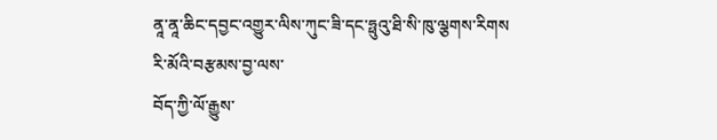ནཱ་ནཱ་ཆིང་དབྱང་འགྱུར་ལིས་ཀུང་ཟི་དང་ཧྥུའུ་ཐི་སི་ཁུ་ལྕགས་རིགས
རི་མོའི་བརྩམས་བྱ་ལས་
བོད་ཀྱི་ལོ་རྒྱུས་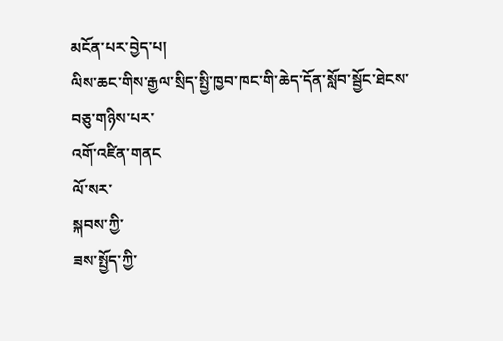མངོན་པར་བྱེད་པ།
ལིས་ཆང་གིས་རྒྱལ་སྲིད་སྤྱི་ཁྱབ་ཁང་གི་ཆེད་དོན་སློབ་སྦྱོང་ཐེངས་
བཅུ་གཉིས་པར་
འགོ་འཛིན་གནང
ལོ་སར་
སྐབས་ཀྱི་
ཟས་སྤྱོད་ཀྱི་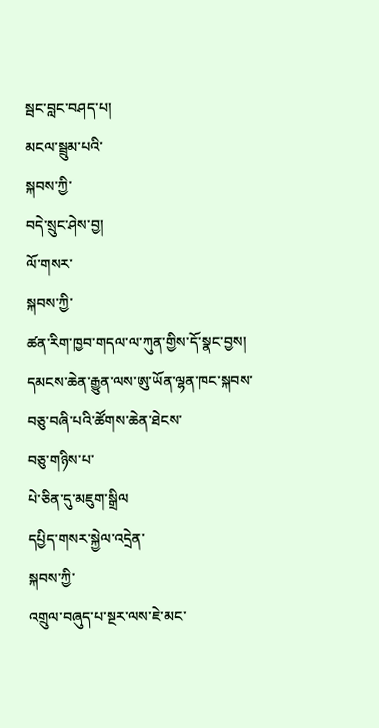སྦང་བླང་བཤད་པ།
མངལ་སྦྲུམ་པའི་
སྐབས་ཀྱི་
བདེ་སྲུང་ཤེས་བྱ།
ལོ་གསར་
སྐབས་ཀྱི་
ཚན་རིག་ཁྱབ་གདལ་ལ་ཀུན་གྱིས་དོ་སྣང་བྱས།
དམངས་ཆེན་རྒྱུན་ལས་ཨུ་ཡོན་ལྷན་ཁང་སྐབས་བཅུ་བཞི་པའི་ཚོགས་ཆེན་ཐེངས་
བཅུ་གཉིས་པ་
པེ་ཅིན་དུ་མཇུག་སྒྲིལ
དཔྱིད་གསར་སྐྱེལ་འདྲེན་
སྐབས་ཀྱི་
འགྲུལ་བཞུད་པ་སྔར་ལས་ཇེ་མང་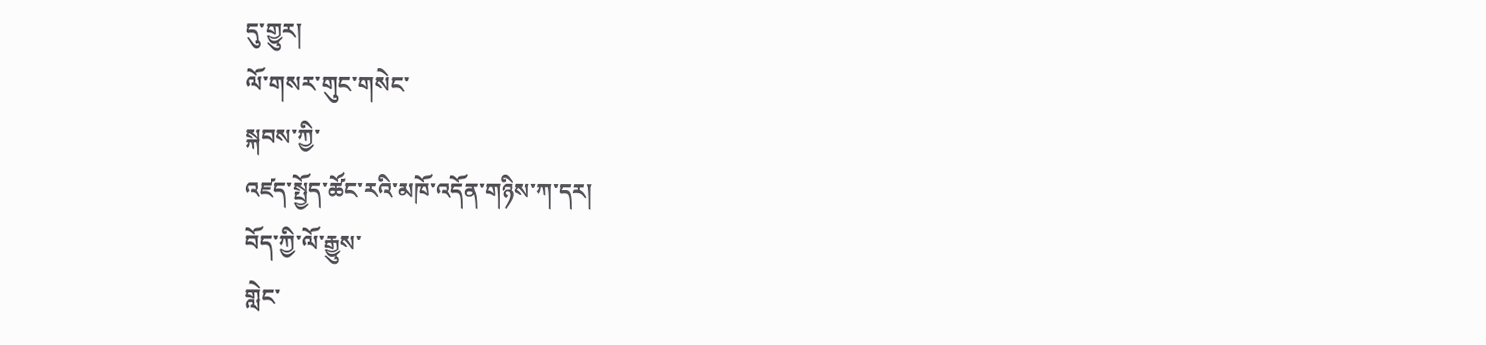དུ་གྱུར།
ལོ་གསར་གུང་གསེང་
སྐབས་ཀྱི་
འཛད་སྤྱོད་ཚོང་རའི་མཁོ་འདོན་གཉིས་ཀ་དར།
བོད་ཀྱི་ལོ་རྒྱུས་
གླེང་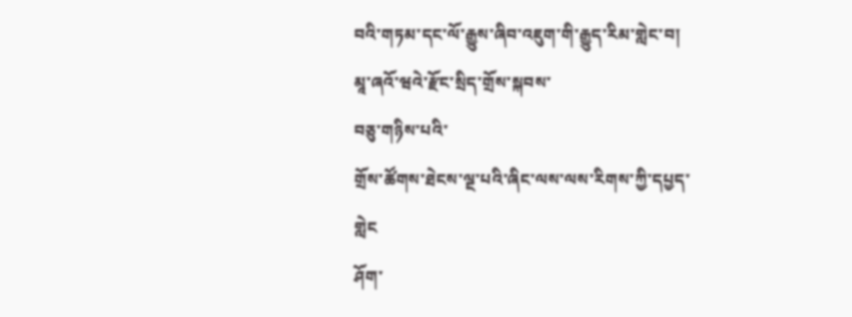བའི་གཏམ་དང་ལོ་རྒྱུས་ཞིབ་འཇུག་གི་རྒྱུད་རིམ་གླེང་བ།
མཱ་ཞའོ་ཝའེ་རྫོང་སྲིད་གྲོས་སྐབས་
བཅུ་གཉིས་པའི་
གྲོས་ཚོགས་ཐེངས་ལྔ་པའི་ཞིང་ལས་ལས་རིགས་ཀྱི་དཔྱད་གླེང
ཤོག་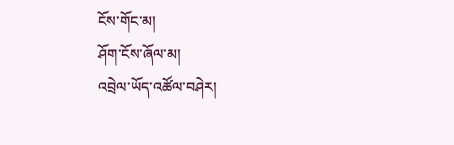ངོས་གོང་མ།
ཤོག་ངོས་ཞོལ་མ།
འབྲེལ་ཡོད་འཚོལ་བཤེར།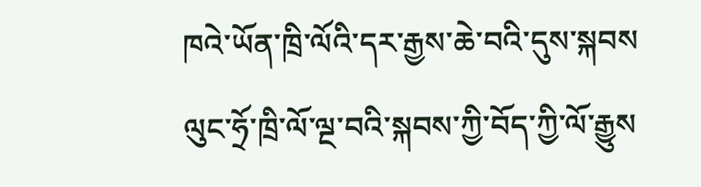ཁའེ་ཡོན་ཁྲི་ལོའི་དར་རྒྱས་ཆེ་བའི་དུས་སྐབས
ལུང་ཧྲོ་ཁྲི་ལོ་ལྔ་བའི་སྐབས་ཀྱི་བོད་ཀྱི་ལོ་རྒྱུས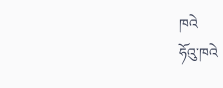ཁའེ
ཧོའུ་ཁའེ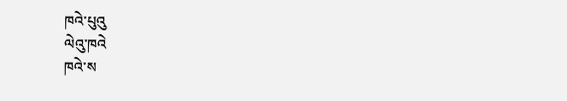ཁའེ་པུའུ
ལེའུ་ཁའེ
ཁའེ་ས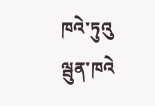ཁའེ་ཏུའུ
ལྦུན་ཁའེ